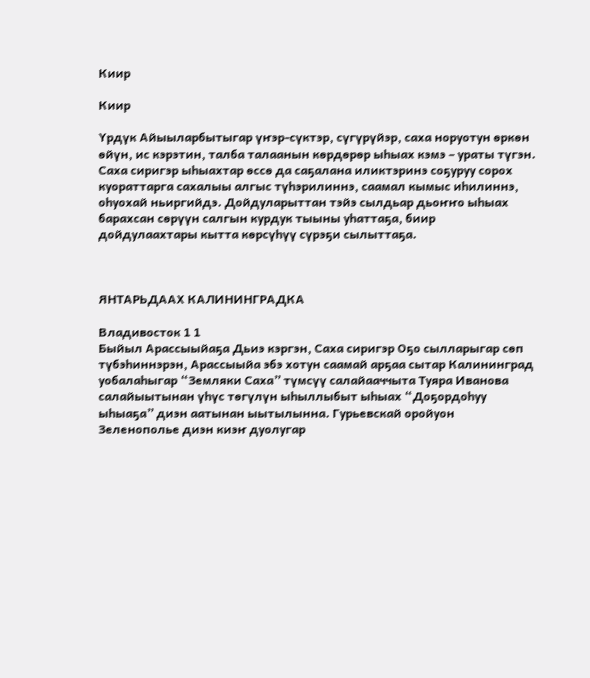Киир

Киир

Үрдүк Айыыларбытыгар үҥэр-сүктэр, сүгүрүйэр, саха норуотун өркөн өйүн, ис кэрэтин, талба талаанын көрдөрөр ыһыах кэмэ – ураты түгэн. Саха сиригэр ыһыахтар өссө да саҕалана иликтэринэ соҕуруу сорох куораттарга сахалыы алгыс түһэрилиннэ, саамал кымыс иһилиннэ, оһуохай ньиргийдэ. Дойдуларыттан тэйэ сылдьар дьоҥҥо ыһыах барахсан сөрүүн салгын курдук тыыны уһаттаҕа, биир дойдулаахтары кытта көрсүһүү сүрэҕи сылыттаҕа.



ЯНТАРЬДААХ КАЛИНИНГРАДКА

Владивосток 1 1
Быйыл Арассыыйаҕа Дьиэ кэргэн, Саха сиригэр Оҕо сылларыгар сөп түбэһиннэрэн, Арассыыйа эбэ хотун саамай арҕаа сытар Калининград уобалаһыгар “Земляки Саха” түмсүү салайааччыта Туяра Иванова салайыытынан үһүс төгүлүн ыһыллыбыт ыһыах “Доҕордоһуу ыһыаҕа” диэн аатынан ыытылынна. Гурьевскай оройуон Зеленополье диэн киэҥ дуолугар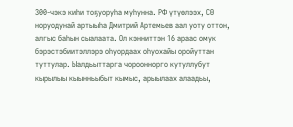300-чэкэ киһи тоҕуоруһа муһунна. РФ үтүөлээх, СӨ норуодунай артыыһа Дмитрий Артемьев аал уоту оттон, алгыс баһын сыалаата. Ол кэнниттэн 16 араас омук бэрэстэбиитэллэрэ оһуордаах оһуохайы оройуттан туттулар. Ыалдьыттарга чорооннорго кутуллубут кырылыы кыынньыбыт кымыс, арыылаах алаадьы,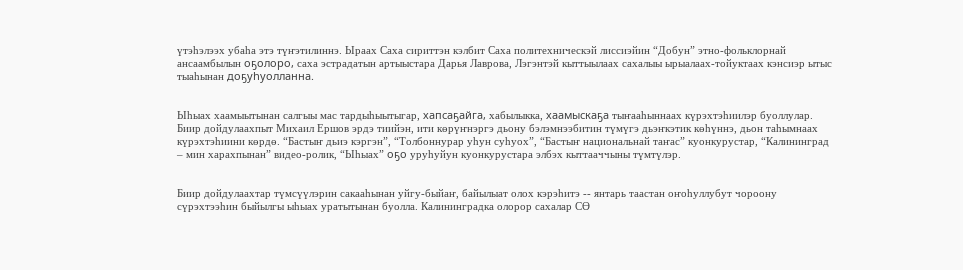үтэһэлээх убаһа этэ түҥэтилиннэ. Ыраах Саха сириттэн кэлбит Саха политехническэй лиссиэйин “Добун” этно-фольклорнай ансаамбылын оҕолоро, саха эстрадатын артыыстара Дарья Лаврова, Лэгэнтэй кыттыылаах сахалыы ырыалаах-тойуктаах кэнсиэр ытыс тыаһынан доҕуһуолланна.


Ыһыах хаамыытынан салгыы мас тардыһыытыгар, хапсаҕайга, хабылыкка, хаамыскаҕа тыҥааһыннаах күрэхтэһиилэр буоллулар. Биир дойдулаахпыт Михаил Ершов эрдэ тиийэн, ити көрүҥнэргэ дьону бэлэмнээбитин түмүгэ дьэҥкэтик көһүннэ, дьон таһымнаах күрэхтэһиини көрдө. “Бастыҥ дьиэ кэргэн”, “Толбоннурар уһун суһуох”, “Бастыҥ национальнай таҥас” куонкурустар, “Калининград – мин харахпынан” видео-ролик, “Ыһыах” оҕо уруһуйун куонкурустара элбэх кыттааччыны түмтүлэр.


Биир дойдулаахтар түмсүүлэрин сакааһынан уйгу-быйаҥ, байылыат олох кэрэһитэ -- янтарь таастан оҥоһуллубут чороону сүрэхтээһин быйылгы ыһыах уратытынан буолла. Калининградка олорор сахалар СӨ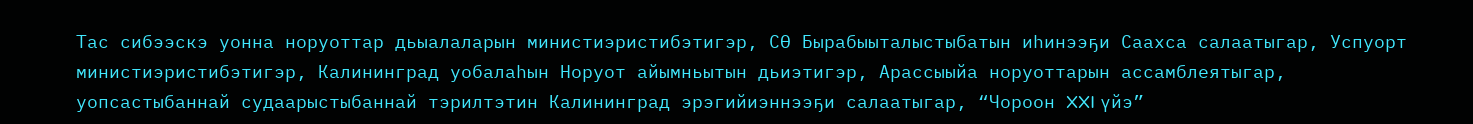Тас сибээскэ уонна норуоттар дьыалаларын министиэристибэтигэр, СӨ Бырабыыталыстыбатын иһинээҕи Саахса салаатыгар, Успуорт министиэристибэтигэр, Калининград уобалаһын Норуот айымньытын дьиэтигэр, Арассыыйа норуоттарын ассамблеятыгар, уопсастыбаннай судаарыстыбаннай тэрилтэтин Калининград эрэгийиэннээҕи салаатыгар, “Чороон XXI үйэ”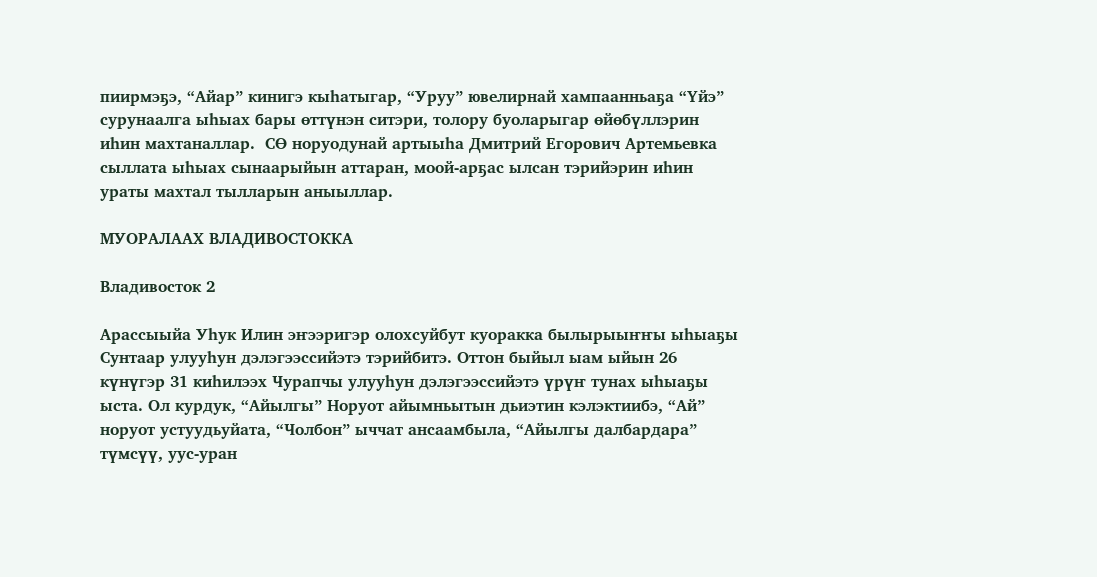пиирмэҕэ, “Айар” кинигэ кыһатыгар, “Уруу” ювелирнай хампаанньаҕа “Үйэ” сурунаалга ыһыах бары өттүнэн ситэри, толору буоларыгар өйөбүллэрин иһин махтаналлар.  СӨ норуодунай артыыһа Дмитрий Егорович Артемьевка сыллата ыһыах сынаарыйын аттаран, моой-арҕас ылсан тэрийэрин иһин ураты махтал тылларын аныыллар.

МУОРАЛААХ ВЛАДИВОСТОККА

Владивосток 2

Арассыыйа Уһук Илин эҥээригэр олохсуйбут куоракка былырыыҥҥы ыһыаҕы Сунтаар улууһун дэлэгээссийэтэ тэрийбитэ. Оттон быйыл ыам ыйын 26 күнүгэр 31 киһилээх Чурапчы улууһун дэлэгээссийэтэ үрүҥ тунах ыһыаҕы ыста. Ол курдук, “Айылгы” Норуот айымньытын дьиэтин кэлэктиибэ, “Ай” норуот устуудьуйата, “Чолбон” ыччат ансаамбыла, “Айылгы далбардара” түмсүү, уус-уран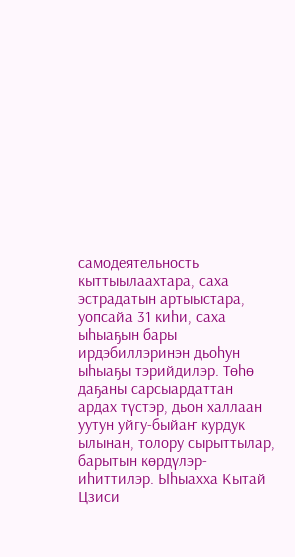самодеятельность кыттыылаахтара, саха эстрадатын артыыстара, уопсайа 31 киһи, саха ыһыаҕын бары ирдэбиллэринэн дьоһун ыһыаҕы тэрийдилэр. Төһө даҕаны сарсыардаттан ардах түстэр, дьон халлаан уутун уйгу-быйаҥ курдук ылынан, толору сырыттылар, барытын көрдүлэр-иһиттилэр. Ыһыахха Кытай Цзиси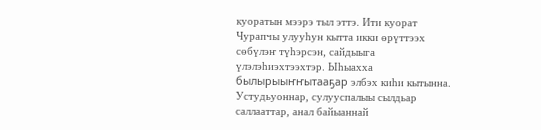куоратын мээрэ тыл эттэ. Ити куорат Чурапчы улууһун кытта икки өрүттээх сөбүлэҥ түһэрсэн, сайдыыга үлэлэһиэхтээхтэр. Ыһыахха былырыыҥҥытааҕар элбэх киһи кытынна. Устудьуоннар, сулууспалыы сылдьар саллааттар, анал байыаннай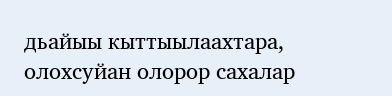дьайыы кыттыылаахтара, олохсуйан олорор сахалар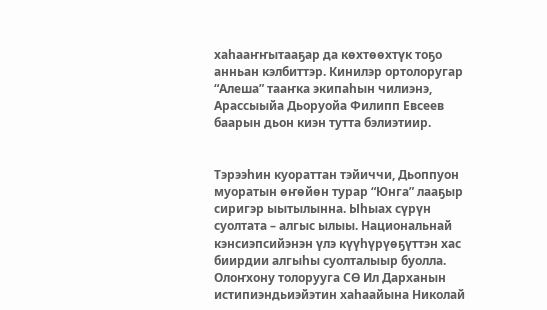хаһааҥҥытааҕар да көхтөөхтүк тоҕо анньан кэлбиттэр. Кинилэр ортолоругар “Алеша” тааҥка экипаһын чилиэнэ, Арассыыйа Дьоруойа Филипп Евсеев баарын дьон киэн тутта бэлиэтиир.


Тэрээһин куораттан тэйиччи, Дьоппуон муоратын өҥөйөн турар “Юнга” лааҕыр сиригэр ыытылынна. Ыһыах сүрүн суолтата – алгыс ылыы. Национальнай кэнсиэпсийэнэн үлэ күүһүрүөҕүттэн хас биирдии алгыһы суолталыыр буолла. Олоҥхону толорууга СӨ Ил Дарханын истипиэндьиэйэтин хаһаайына Николай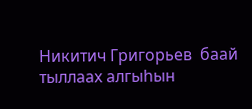Никитич Григорьев  баай тыллаах алгыһын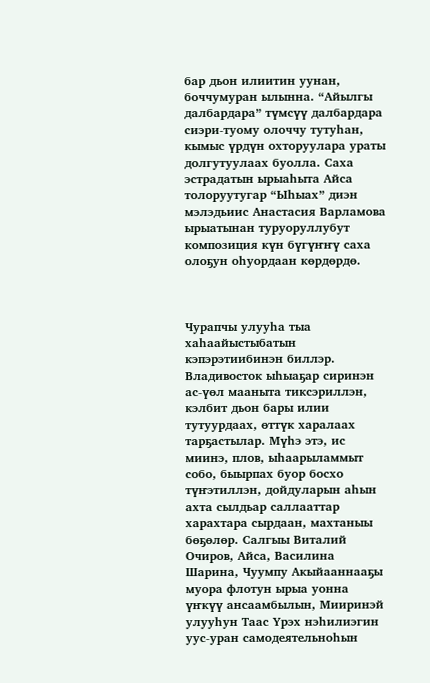бар дьон илиитин уунан, боччумуран ылынна. “Айылгы далбардара” түмсүү далбардара сиэри-туому олоччу тутуһан, кымыс үрдүн охторуулара ураты долгутуулаах буолла. Саха эстрадатын ырыаһыта Айса толоруутугар “Ыһыах” диэн мэлэдьиис Анастасия Варламова ырыатынан туруоруллубут композиция күн бүгүҥҥү саха олоҕун оһуордаан көрдөрдө.



Чурапчы улууһа тыа хаһаайыстыбатын кэпэрэтиибинэн биллэр. Владивосток ыһыаҕар сиринэн ас-үөл мааныта тиксэриллэн, кэлбит дьон бары илии тутуурдаах, өттүк харалаах тарҕастылар. Мүһэ этэ, ис миинэ, плов, ыһаарыламмыт собо, быырпах буор босхо түҥэтиллэн, дойдуларын аһын ахта сылдьар саллааттар харахтара сырдаан, махтаныы бөҕөлөр. Салгыы Виталий Очиров, Айса, Василина Шарина, Чуумпу Акыйааннааҕы муора флотун ырыа уонна үҥкүү ансаамбылын, Мииринэй улууһун Таас Үрэх нэһилиэгин уус-уран самодеятельноһын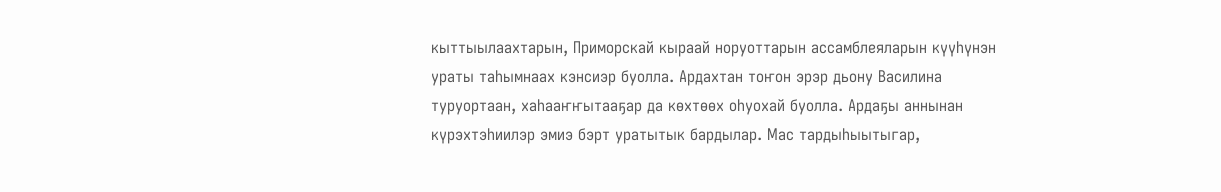кыттыылаахтарын, Приморскай кыраай норуоттарын ассамблеяларын күүһүнэн ураты таһымнаах кэнсиэр буолла. Ардахтан тоҥон эрэр дьону Василина туруортаан, хаһааҥҥытааҕар да көхтөөх оһуохай буолла. Ардаҕы аннынан күрэхтэһиилэр эмиэ бэрт уратытык бардылар. Мас тардыһыытыгар,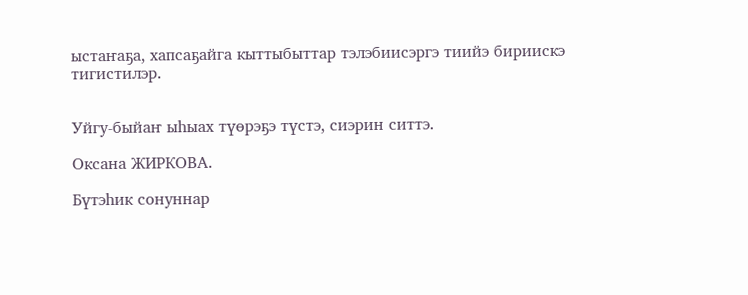ыстаҥаҕа, хапсаҕайга кыттыбыттар тэлэбиисэргэ тиийэ бириискэ тигистилэр.


Уйгу-быйаҥ ыһыах түөрэҕэ түстэ, сиэрин ситтэ.

Оксана ЖИРКОВА.

Бүтэһик сонуннар